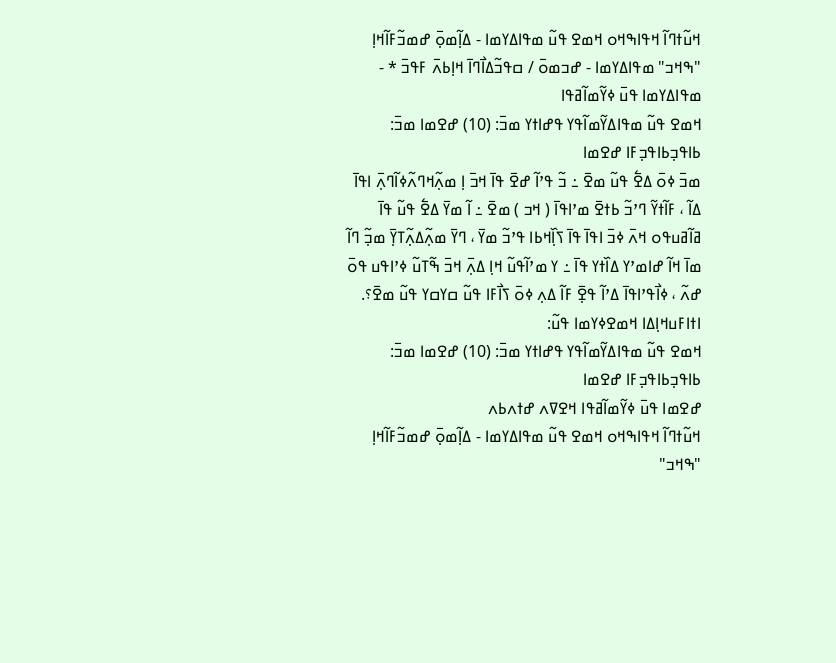ߞߎ߬ߙߣߊ߬ ߞߟߊߒߞߋ ߞߘߐ ߟߎ߬ ߘߟߊߡߌߘߊ - ߡߊ߲߬ߘߋ߲߫ ߝߘߏ߬ߓߊ߬ߞߊ߲ "ߒߞߏ" ߘߟߊߡߌߘߊ - ߝߏߘߋ߫ / ߛߟߏ߬ߡߊ߯ߣߊ߫ ߞߊ߲ߕߍ߫ ߓߟߏ߫ * - ߘߟߊߡߌߘߊ ߟߎ߫ ߦߌ߬ߘߊ߬ߥߟߊ
ߞߘߐ ߟߎ߬ ߘߟߊߡߌ߬ߘߊ߬ߟߌ ߟߝߊߙߌ ߘߏ߫: (10) ߝߐߘߊ ߘߏ߫: ߕߊߟߏ߲ߕߊߟߏ߲ߓߊ ߝߐߘߊ
ߘߏ߫ ߦߋ߫ ߡߐ߱ ߟߎ߬ ߘߐ߫ ߸ ߏ߬ ߟߴߊ߬ ߝߐ߫ ߟߊ߫ ߞߏ߫ ߊ߲ ߘߍ߲߬ߞߣߍ߬ߦߊ߬ߣߍ߲߫ ߊߟߊ߫ ߡߊ߬ ، ߓߊ߬ߙߌ߬ ߣߴߏ߬ ߕߙߐ߫ ߘߴߊߟߊ߫ ( ߞߏ ) ߘߐ߫ ߸ ߊ߬ ߘߌ߫ ߡߐ߱ ߟߎ߬ ߟߊ߫ ߥߊ߬ߥߎߟߋ ߞߍ߫ ߦߏ߫ ߊߟߊ߫ ߟߊ߫ ߖߊ߲߰ߞߕߊ ߟߴߏ߬ ߘߌ߫ ، ߣߌ߫ ߘߍ߲߬ߡߍ߲߬ߠߌ߲߫ ߘߏ߲߬ ߣߊ߬ ߘߊ߫ ߞߊ߬ ߝߊߘߴߌ ߡߊ߰ߙߌ ߟߊ߫ ߸ ߌ ߘߴߊ߬ߟߎ߬ ߞߊ߲ ߡߍ߲߫ ߞߏ߫ ߒ߬ߠߎ߬ ߦߴߊߟߎ ߟߋ߫ ߝߍ߬ ، ߦߊ߯ߟߴߊߟߊ߫ ߡߴߊ߬ ߟߐ߲߫ ߓߊ߬ ߡߍ߲ ߦߋ߫ ߖߊ߯ߓߊ ߟߎ߬ ߛߌߛߌ ߟߎ߬ ߘߐ߫؟.
ߊߙߊߓߎߞߊ߲ߡߊ ߞߘߐߦߌߘߊ ߟߎ߬:
ߞߘߐ ߟߎ߬ ߘߟߊߡߌ߬ߘߊ߬ߟߌ ߟߝߊߙߌ ߘߏ߫: (10) ߝߐߘߊ ߘߏ߫: ߕߊߟߏ߲ߕߊߟߏ߲ߓߊ ߝߐߘߊ
ߝߐߘߊ ߟߎ߫ ߦߌ߬ߘߊ߬ߥߟߊ ߞߐߜߍ ߝߙߍߕߍ
ߞߎ߬ߙߣߊ߬ ߞߟߊߒߞߋ ߞߘߐ ߟߎ߬ ߘߟߊߡߌߘߊ - ߡߊ߲߬ߘߋ߲߫ ߝߘߏ߬ߓߊ߬ߞߊ߲ "ߒߞߏ"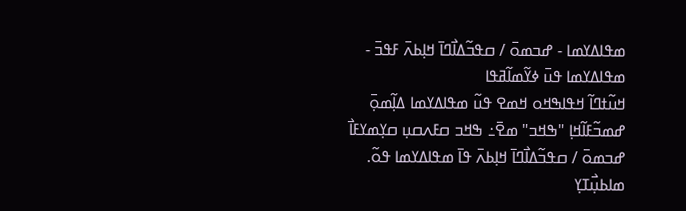ߘߟߊߡߌߘߊ - ߝߏߘߋ߫ / ߛߟߏ߬ߡߊ߯ߣߊ߫ ߞߊ߲ߕߍ߫ ߓߟߏ߫ - ߘߟߊߡߌߘߊ ߟߎ߫ ߦߌ߬ߘߊ߬ߥߟߊ
ߞߎ߬ߙߣߊ߬ ߞߟߊߒߞߋ ߞߘߐ ߟߎ߬ ߘߟߊߡߌߘߊ ߡߊ߲߬ߘߋ߲߫ ߝߘߏ߬ߓߊ߬ߞߊ߲ "ߒߞߏ" ߘߐ߫߸ ߒߞߏ ߛߓߍߛߎ߲ ߛߌ߲ߘߌߓߊ߯ ߝߏߘߋ߫ / ߛߟߏ߬ߡߊ߯ߣߊ߫ ߞߊ߲ߕߍ߫ ߟߊ߫ ߘߟߊߡߌߘߊ ߟߋ߬.
ߘߊߕߎ߲߯ߠߌ߲